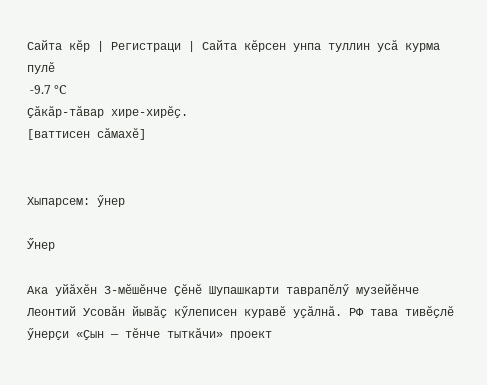Сайта кӗр | Регистраци | Сайта кӗрсен унпа туллин усӑ курма пулӗ
 -9.7 °C
Ҫӑкӑр-тӑвар хире-хирӗҫ.
[ваттисен сӑмахӗ]


Хыпарсем: ӳнер

Ӳнер

Ака уйӑхӗн 3-мӗшӗнче Ҫӗнӗ Шупашкарти таврапӗлӳ музейӗнче Леонтий Усовӑн йывӑҫ кӳлеписен куравӗ уҫӑлнӑ. РФ тава тивӗҫлӗ ӳнерҫи «Ҫын — тӗнче тыткӑчи» проект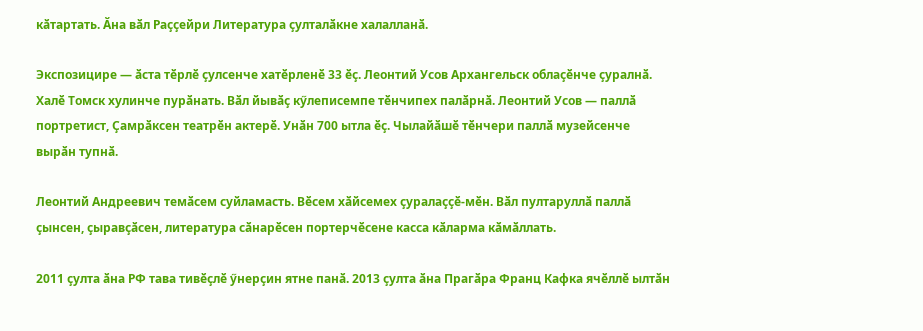кӑтартать. Ӑна вӑл Раҫҫейри Литература ҫулталӑкне халалланӑ.

Экспозицире — ӑста тӗрлӗ ҫулсенче хатӗрленӗ 33 ӗҫ. Леонтий Усов Архангельск облаҫӗнче ҫуралнӑ. Халӗ Томск хулинче пурӑнать. Вӑл йывӑҫ кӳлеписемпе тӗнчипех палӑрнӑ. Леонтий Усов — паллӑ портретист, Ҫамрӑксен театрӗн актерӗ. Унӑн 700 ытла ӗҫ. Чылайӑшӗ тӗнчери паллӑ музейсенче вырӑн тупнӑ.

Леонтий Андреевич темӑсем суйламасть. Вӗсем хӑйсемех ҫуралаҫҫӗ-мӗн. Вӑл пултаруллӑ паллӑ ҫынсен, ҫыравҫӑсен, литература сӑнарӗсен портерчӗсене касса кӑларма кӑмӑллать.

2011 ҫулта ӑна РФ тава тивӗҫлӗ ӳнерҫин ятне панӑ. 2013 ҫулта ӑна Прагӑра Франц Кафка ячӗллӗ ылтӑн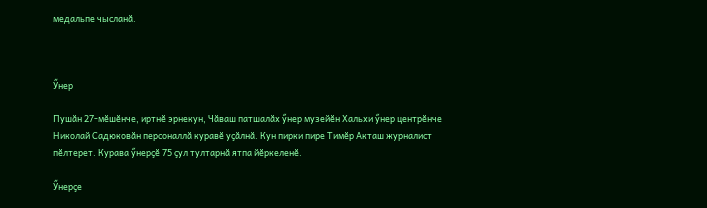медальпе чысланӑ.



Ӳнер

Пушӑн 27-мӗшӗнче, иртнӗ эрнекун, Чӑваш патшалӑх ӳнер музейӗн Хальхи ӳнер центрӗнче Николай Садюковӑн персоналлӑ куравӗ уҫӑлнӑ. Кун пирки пире Тимӗр Акташ журналист пӗлтерет. Курава ӳнерҫӗ 75 ҫул тултарнӑ ятпа йӗркеленӗ.

Ӳнерҫе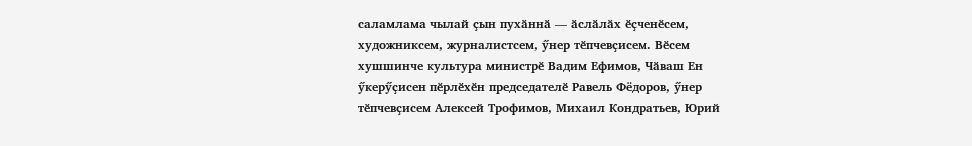саламлама чылай ҫын пухӑннӑ — ӑслӑлӑх ӗҫченӗсем, художниксем, журналистсем, ӳнер тӗпчевҫисем. Вӗсем хушшинче культура министрӗ Вадим Ефимов, Чӑваш Ен ӳкерӳҫисен пӗрлӗхӗн председателӗ Равель Фёдоров, ӳнер тӗпчевҫисем Алексей Трофимов, Михаил Кондратьев, Юрий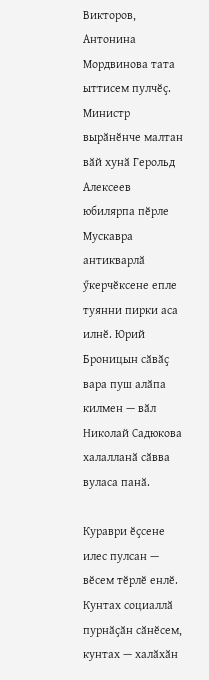Викторов, Антонина Мордвинова тата ыттисем пулчӗҫ. Министр вырӑнӗнче малтан вӑй хунӑ Герольд Алексеев юбилярпа пӗрле Мускавра антикварлӑ ӳкерчӗксене епле туянни пирки аса илнӗ. Юрий Броницын сӑвӑҫ вара пуш алӑпа килмен — вӑл Николай Садюкова халалланӑ сӑвва вуласа панӑ.

Кураври ӗҫсене илес пулсан — вӗсем тӗрлӗ енлӗ. Кунтах социаллӑ пурнӑҫӑн сӑнӗсем, кунтах — халӑхӑн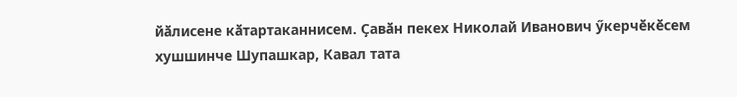йӑлисене кӑтартаканнисем. Ҫавӑн пекех Николай Иванович ӳкерчӗкӗсем хушшинче Шупашкар, Кавал тата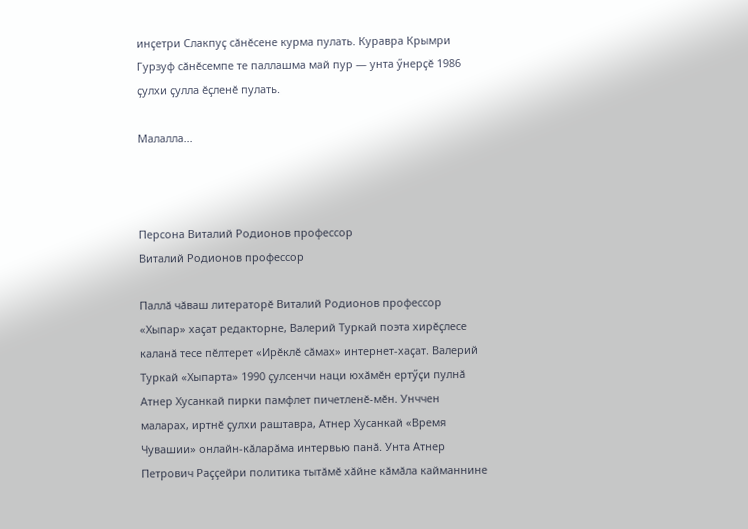инҫетри Слакпуҫ сӑнӗсене курма пулать. Куравра Крымри Гурзуф сӑнӗсемпе те паллашма май пур — унта ӳнерҫӗ 1986 ҫулхи ҫулла ӗҫленӗ пулать.

Малалла...



Персона Виталий Родионов профессор
Виталий Родионов профессор

Паллӑ чӑваш литераторӗ Виталий Родионов профессор «Хыпар» хаҫат редакторне, Валерий Туркай поэта хирӗҫлесе каланӑ тесе пӗлтерет «Ирӗклӗ сӑмах» интернет-хаҫат. Валерий Туркай «Хыпарта» 1990 ҫулсенчи наци юхӑмӗн ертӳҫи пулнӑ Атнер Хусанкай пирки памфлет пичетленӗ-мӗн. Унччен маларах, иртнӗ ҫулхи раштавра, Атнер Хусанкай «Время Чувашии» онлайн-кӑларӑма интервью панӑ. Унта Атнер Петрович Раҫҫейри политика тытӑмӗ хӑйне кӑмӑла кайманнине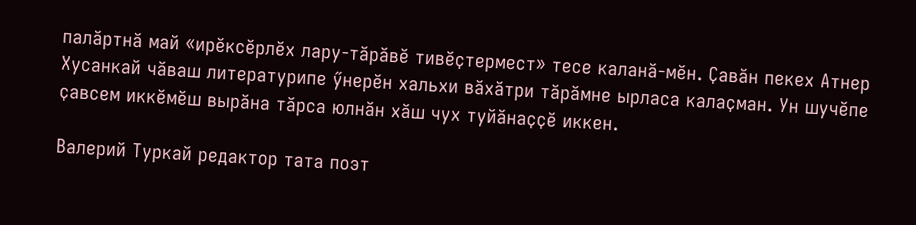палӑртнӑ май «ирӗксӗрлӗх лару-тӑрӑвӗ тивӗҫтермест» тесе каланӑ-мӗн. Ҫавӑн пекех Атнер Хусанкай чӑваш литературипе ӳнерӗн хальхи вӑхӑтри тӑрӑмне ырласа калаҫман. Ун шучӗпе ҫавсем иккӗмӗш вырӑна тӑрса юлнӑн хӑш чух туйӑнаҫҫӗ иккен.

Валерий Туркай редактор тата поэт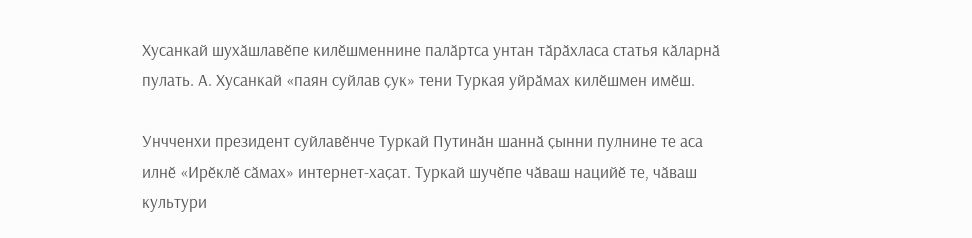Хусанкай шухӑшлавӗпе килӗшменнине палӑртса унтан тӑрӑхласа статья кӑларнӑ пулать. А. Хусанкай «паян суйлав ҫук» тени Туркая уйрӑмах килӗшмен имӗш.

Унчченхи президент суйлавӗнче Туркай Путинӑн шаннӑ ҫынни пулнине те аса илнӗ «Ирӗклӗ сӑмах» интернет-хаҫат. Туркай шучӗпе чӑваш нацийӗ те, чӑваш культури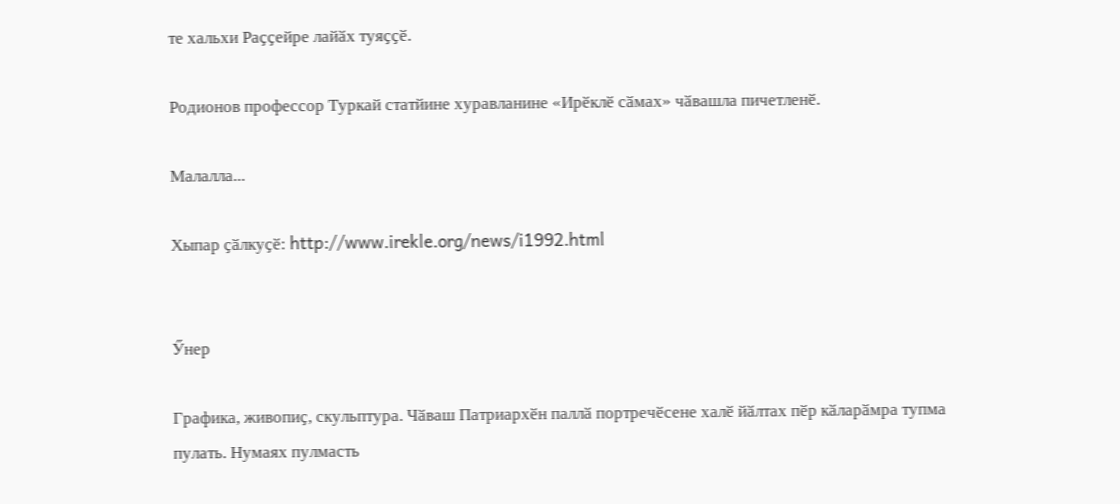те хальхи Раҫҫейре лайӑх туяҫҫӗ.

Родионов профессор Туркай статйине хуравланине «Ирӗклӗ сӑмах» чӑвашла пичетленӗ.

Малалла...

Хыпар ҫӑлкуҫӗ: http://www.irekle.org/news/i1992.html


Ӳнер

Графика, живопиҫ, скульптура. Чӑваш Патриархӗн паллӑ портречӗсене халӗ йӑлтах пӗр кӑларӑмра тупма пулать. Нумаях пулмасть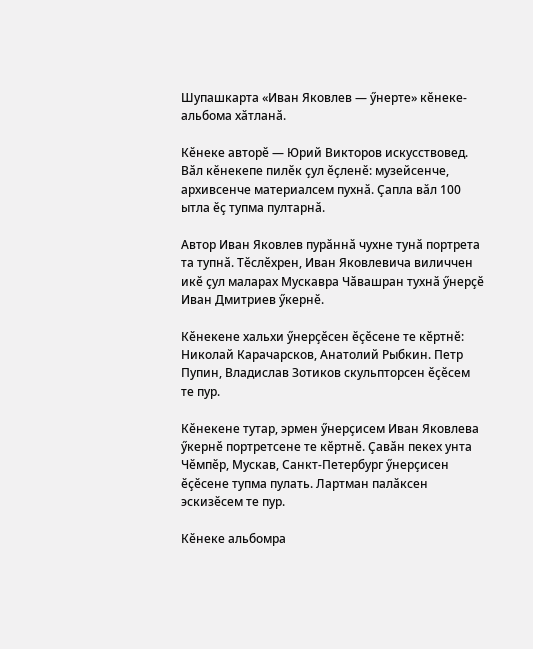Шупашкарта «Иван Яковлев — ӳнерте» кӗнеке-альбома хӑтланӑ.

Кӗнеке авторӗ — Юрий Викторов искусствовед. Вӑл кӗнекепе пилӗк ҫул ӗҫленӗ: музейсенче, архивсенче материалсем пухнӑ. Ҫапла вӑл 100 ытла ӗҫ тупма пултарнӑ.

Автор Иван Яковлев пурӑннӑ чухне тунӑ портрета та тупнӑ. Тӗслӗхрен, Иван Яковлевича виличчен икӗ ҫул маларах Мускавра Чӑвашран тухнӑ ӳнерҫӗ Иван Дмитриев ӳкернӗ.

Кӗнекене хальхи ӳнерҫӗсен ӗҫӗсене те кӗртнӗ: Николай Карачарсков, Анатолий Рыбкин. Петр Пупин, Владислав Зотиков скульпторсен ӗҫӗсем те пур.

Кӗнекене тутар, эрмен ӳнерҫисем Иван Яковлева ӳкернӗ портретсене те кӗртнӗ. Ҫавӑн пекех унта Чӗмпӗр, Мускав, Санкт-Петербург ӳнерҫисен ӗҫӗсене тупма пулать. Лартман палӑксен эскизӗсем те пур.

Кӗнеке альбомра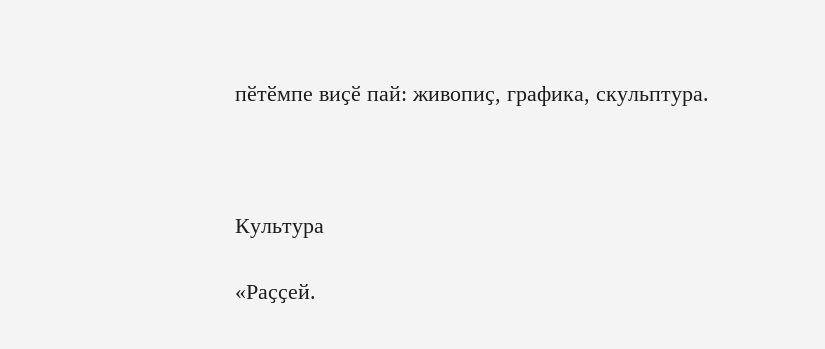пӗтӗмпе виҫӗ пай: живопиҫ, графика, скульптура.



Культура

«Раҫҫей.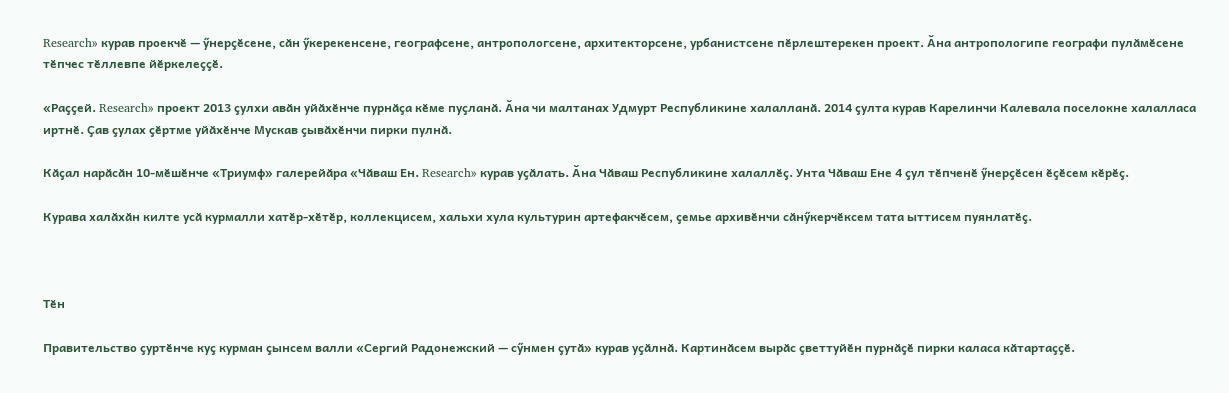Research» курав проекчӗ — ӳнерҫӗсене, сӑн ӳкерекенсене, географсене, антропологсене, архитекторсене, урбанистсене пӗрлештерекен проект. Ӑна антропологипе географи пулӑмӗсене тӗпчес тӗллевпе йӗркелеҫҫӗ.

«Раҫҫей. Research» проект 2013 ҫулхи авӑн уйӑхӗнче пурнӑҫа кӗме пуҫланӑ. Ӑна чи малтанах Удмурт Республикине халалланӑ. 2014 ҫулта курав Карелинчи Калевала поселокне халалласа иртнӗ. Ҫав ҫулах ҫӗртме уйӑхӗнче Мускав ҫывӑхӗнчи пирки пулнӑ.

Кӑҫал нарӑсӑн 10-мӗшӗнче «Триумф» галерейӑра «Чӑваш Ен. Research» курав уҫӑлать. Ӑна Чӑваш Республикине халаллӗҫ. Унта Чӑваш Ене 4 ҫул тӗпченӗ ӳнерҫӗсен ӗҫӗсем кӗрӗҫ.

Курава халӑхӑн килте усӑ курмалли хатӗр-хӗтӗр, коллекцисем, хальхи хула культурин артефакчӗсем, ҫемье архивӗнчи сӑнӳкерчӗксем тата ыттисем пуянлатӗҫ.



Тӗн

Правительство ҫуртӗнче куҫ курман ҫынсем валли «Сергий Радонежский — сӳнмен ҫутӑ» курав уҫӑлнӑ. Картинӑсем вырӑс ҫветтуйӗн пурнӑҫӗ пирки каласа кӑтартаҫҫӗ.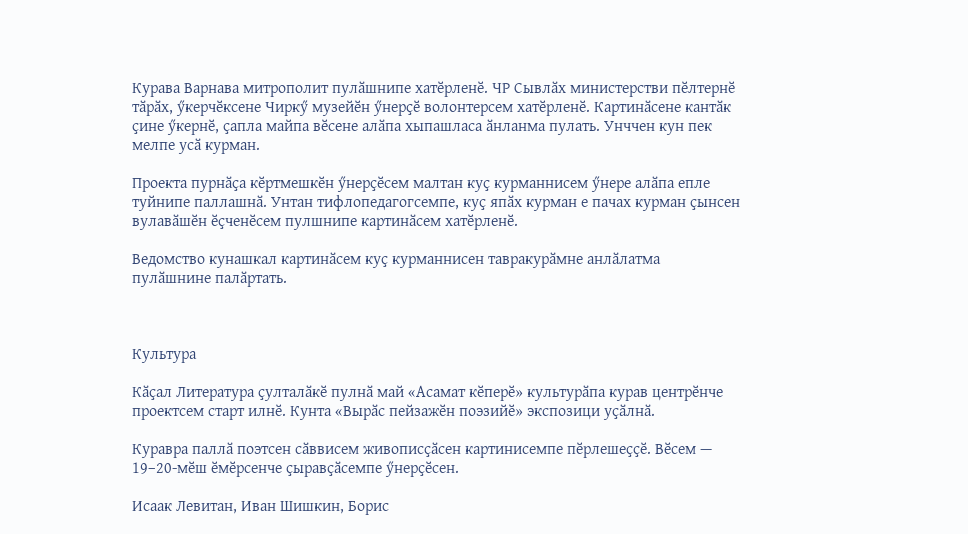Курава Варнава митрополит пулӑшнипе хатӗрленӗ. ЧР Сывлӑх министерстви пӗлтернӗ тӑрӑх, ӳкерчӗксене Чиркӳ музейӗн ӳнерҫӗ волонтерсем хатӗрленӗ. Картинӑсене кантӑк ҫине ӳкернӗ, ҫапла майпа вӗсене алӑпа хыпашласа ӑнланма пулать. Унччен кун пек мелпе усӑ курман.

Проекта пурнӑҫа кӗртмешкӗн ӳнерҫӗсем малтан куҫ курманнисем ӳнере алӑпа епле туйнипе паллашнӑ. Унтан тифлопедагогсемпе, куҫ япӑх курман е пачах курман ҫынсен вулавӑшӗн ӗҫченӗсем пулшнипе картинӑсем хатӗрленӗ.

Ведомство кунашкал картинӑсем куҫ курманнисен тавракурӑмне анлӑлатма пулӑшнине палӑртать.



Культура

Кӑҫал Литература ҫулталӑкӗ пулнӑ май «Асамат кӗперӗ» культурӑпа курав центрӗнче проектсем старт илнӗ. Кунта «Вырӑс пейзажӗн поэзийӗ» экспозици уҫӑлнӑ.

Куравра паллӑ поэтсен сӑввисем живописҫӑсен картинисемпе пӗрлешеҫҫӗ. Вӗсем — 19–20-мӗш ӗмӗрсенче ҫыравҫӑсемпе ӳнерҫӗсен.

Исаак Левитан, Иван Шишкин, Борис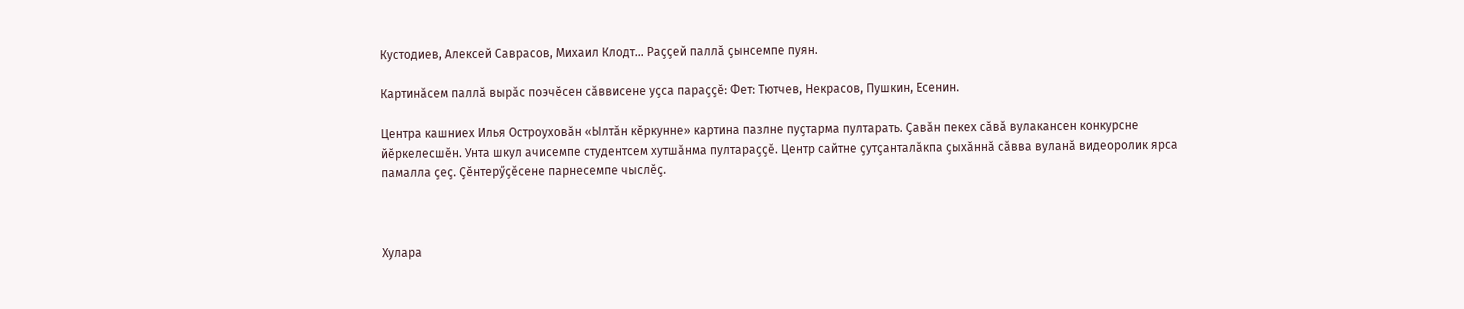Кустодиев, Алексей Саврасов, Михаил Клодт… Раҫҫей паллӑ ҫынсемпе пуян.

Картинӑсем паллӑ вырӑс поэчӗсен сӑввисене уҫса параҫҫӗ: Фет: Тютчев, Некрасов, Пушкин, Есенин.

Центра кашниех Илья Остроуховӑн «Ылтӑн кӗркунне» картина пазлне пуҫтарма пултарать. Ҫавӑн пекех сӑвӑ вулакансен конкурсне йӗркелесшӗн. Унта шкул ачисемпе студентсем хутшӑнма пултараҫҫӗ. Центр сайтне ҫутҫанталӑкпа ҫыхӑннӑ сӑвва вуланӑ видеоролик ярса памалла ҫеҫ. Ҫӗнтерӳҫӗсене парнесемпе чыслӗҫ.



Хулара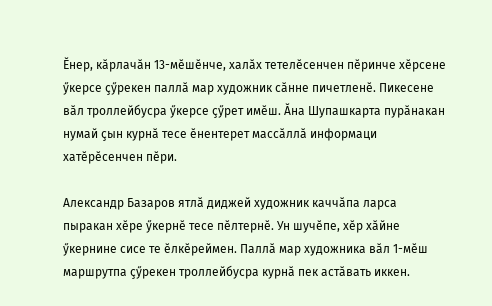Ӗнер, кӑрлачӑн 13-мӗшӗнче, халӑх тетелӗсенчен пӗринче хӗрсене ӳкерсе ҫӳрекен паллӑ мар художник сӑнне пичетленӗ. Пикесене вӑл троллейбусра ӳкерсе ҫӳрет имӗш. Ӑна Шупашкарта пурӑнакан нумай ҫын курнӑ тесе ӗнентерет массӑллӑ информаци хатӗрӗсенчен пӗри.

Александр Базаров ятлӑ диджей художник каччӑпа ларса пыракан хӗре ӳкернӗ тесе пӗлтернӗ. Ун шучӗпе, хӗр хӑйне ӳкернине сисе те ӗлкӗреймен. Паллӑ мар художника вӑл 1-мӗш маршрутпа ҫӳрекен троллейбусра курнӑ пек астӑвать иккен.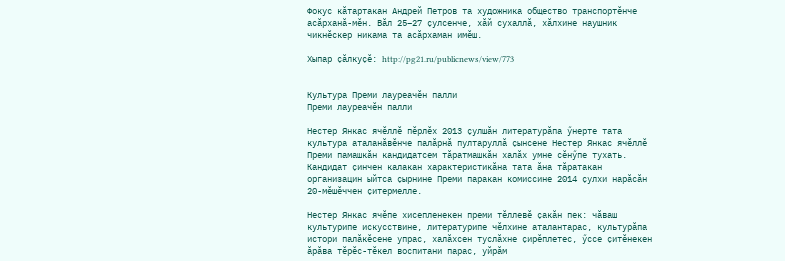Фокус кӑтартакан Андрей Петров та художника общество транспортӗнче асӑрханӑ-мӗн. Вӑл 25–27 ҫулсенче, хӑй сухаллӑ, хӑлхине наушник чикнӗскер никама та асӑрхаман имӗш.

Хыпар ҫӑлкуҫӗ: http://pg21.ru/publicnews/view/773


Культура Преми лауреачӗн палли
Преми лауреачӗн палли

Нестер Янкас ячӗллӗ пӗрлӗх 2013 ҫулшӑн литературӑпа ӳнерте тата культура аталанӑвӗнче палӑрнӑ пултаруллӑ ҫынсене Нестер Янкас ячӗллӗ Преми памашкӑн кандидатсем тӑратмашкӑн халӑх умне сӗнӳпе тухать. Кандидат ҫинчен калакан характеристикӑна тата ӑна тӑратакан организацин ыйтса ҫырнине Преми паракан комиссине 2014 ҫулхи нарӑсӑн 20-мӗшӗччен ҫитермелле.

Нестер Янкас ячӗпе хисепленекен преми тӗллевӗ ҫакӑн пек: чӑваш культурипе искусствине, литературипе чӗлхине аталантарас, культурӑпа истори палӑкӗсене упрас, халӑхсен туслӑхне ҫирӗплетес, ӳссе ҫитӗнекен ӑрӑва тӗрӗс-тӗкел воспитани парас, уйрӑм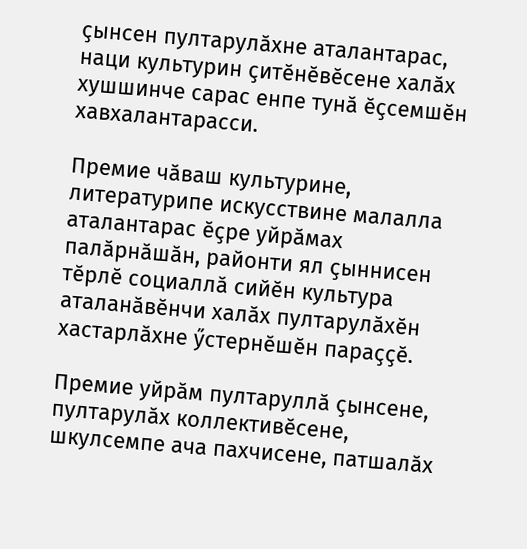ҫынсен пултарулӑхне аталантарас, наци культурин ҫитӗнӗвӗсене халӑх хушшинче сарас енпе тунӑ ӗҫсемшӗн хавхалантарасси.

Премие чӑваш культурине, литературипе искусствине малалла аталантарас ӗҫре уйрӑмах палӑрнӑшӑн, районти ял ҫыннисен тӗрлӗ социаллӑ сийӗн культура аталанӑвӗнчи халӑх пултарулӑхӗн хастарлӑхне ӳстернӗшӗн параҫҫӗ.

Премие уйрӑм пултаруллӑ ҫынсене, пултарулӑх коллективӗсене, шкулсемпе ача пахчисене, патшалӑх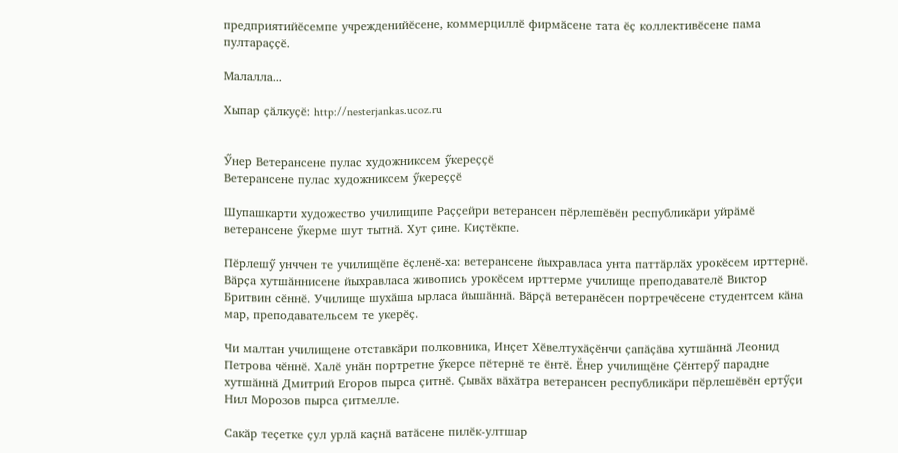предприятийӗсемпе учрежденийӗсене, коммерциллӗ фирмӑсене тата ӗҫ коллективӗсене пама пултараҫҫӗ.

Малалла...

Хыпар ҫӑлкуҫӗ: http://nesterjankas.ucoz.ru


Ӳнер Ветерансене пулас художниксем ӳкереҫҫӗ
Ветерансене пулас художниксем ӳкереҫҫӗ

Шупашкарти художество училищипе Раҫҫейри ветерансен пӗрлешӗвӗн республикӑри уйрӑмӗ ветерансене ӳкерме шут тытнӑ. Хут ҫине. Киҫтӗкпе.

Пӗрлешӳ унччен те училищӗпе ӗҫленӗ-ха: ветерансене йыхравласа унта паттӑрлӑх урокӗсем ирттернӗ. Вӑрҫа хутшӑннисене йыхравласа живопись урокӗсем ирттерме училище преподавателӗ Виктор Бритвин сӗннӗ. Училище шухӑша ырласа йышӑннӑ. Вӑрҫӑ ветеранӗсен портречӗсене студентсем кӑна мар, преподавательсем те укерӗҫ.

Чи малтан училищене отставкӑри полковника, Инҫет Хӗвелтухӑҫӗнчи ҫапӑҫӑва хутшӑннӑ Леонид Петрова чӗннӗ. Халӗ унӑн портретне ӳкерсе пӗтернӗ те ӗнтӗ. Ӗнер училищӗне Ҫӗнтерӳ парадне хутшӑннӑ Дмитрий Егоров пырса ҫитнӗ. Ҫывӑх вӑхӑтра ветерансен республикӑри пӗрлешӗвӗн ертӳҫи Нил Морозов пырса ҫитмелле.

Сакӑр теҫетке ҫул урлӑ каҫнӑ ватӑсене пилӗк-ултшар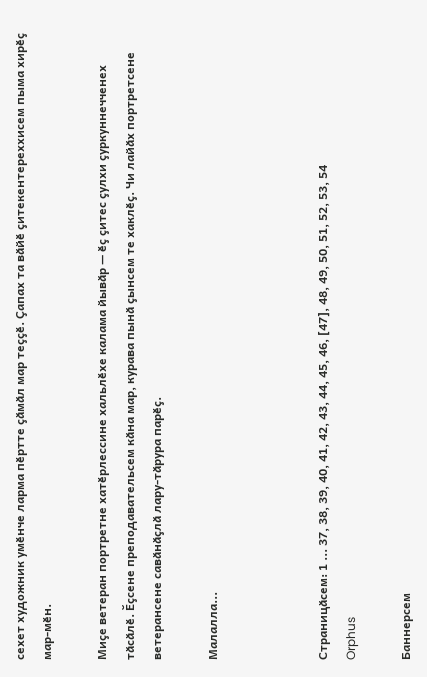сехет художник умӗнче ларма пӗртте ҫӑмӑл мар теҫҫӗ. Ҫапах та вӑйӗ ҫитекентереххисем пыма хирӗҫ мар-мӗн.

Миҫе ветеран портретне хатӗрлессине хальлӗхе калама йывӑр — ӗҫ ҫитес ҫулхи ҫуркуннечченех тӑсӑлӗ. Ӗҫсене преподавательсем кӑна мар, курава пынӑ ҫынсем те хаклӗҫ. Чи лайӑх портретсене ветерансене савӑнӑҫлӑ лару-тӑрура парӗҫ.

Малалла...



Страницӑсем: 1 ... 37, 38, 39, 40, 41, 42, 43, 44, 45, 46, [47], 48, 49, 50, 51, 52, 53, 54
Orphus

Баннерсем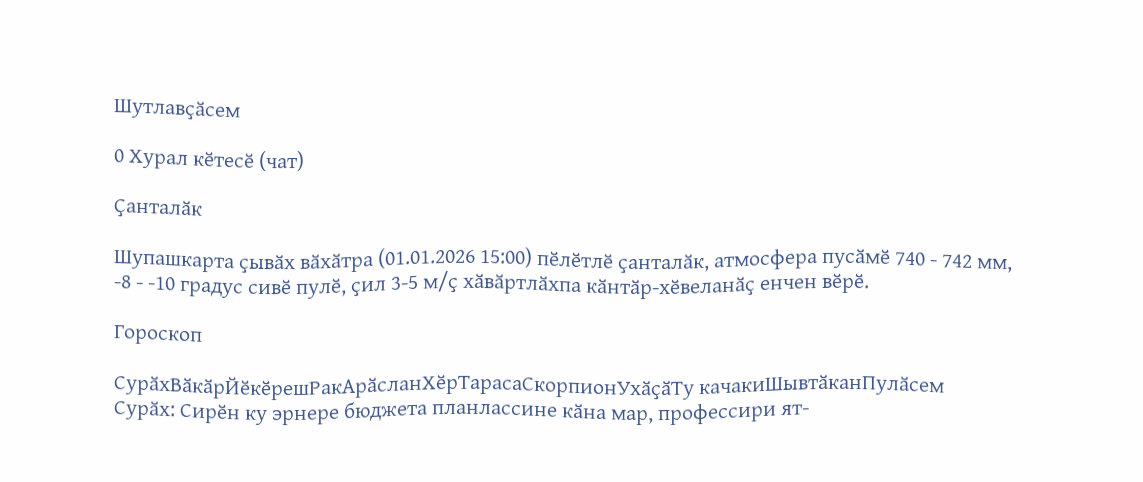Шутлавҫӑсем

0 Хурал кӗтесӗ (чат)

Ҫанталӑк

Шупашкарта ҫывӑх вӑхӑтра (01.01.2026 15:00) пӗлӗтлӗ ҫанталӑк, атмосфера пусӑмӗ 740 - 742 мм, -8 - -10 градус сивӗ пулӗ, ҫил 3-5 м/ҫ хӑвӑртлӑхпа кӑнтӑр-хӗвеланӑҫ енчен вӗрӗ.

Гороскоп

СурӑхВӑкӑрЙӗкӗрешРакАрӑсланХӗрТарасаСкорпионУхӑҫӑТу качакиШывтӑканПулӑсем
Сурӑх: Сирӗн ку эрнере бюджета планлассине кӑна мар, профессири ят-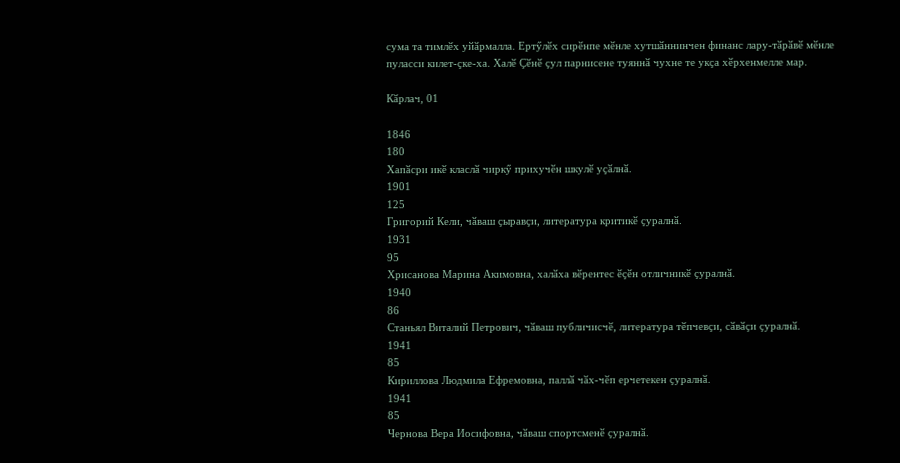сума та тимлӗх уйӑрмалла. Ертӳлӗх сирӗнпе мӗнле хутшӑннинчен финанс лару-тӑрӑвӗ мӗнле пуласси килет-ҫке-ха. Халӗ Ҫӗнӗ ҫул парнисене туяннӑ чухне те укҫа хӗрхенмелле мар.

Кӑрлач, 01

1846
180
Хапӑсри икӗ класлӑ чиркӳ прихучӗн шкулӗ уҫӑлнӑ.
1901
125
Григорий Кели, чӑваш ҫыравҫи, литература критикӗ ҫуралнӑ.
1931
95
Хрисанова Марина Акимовна, халӑха вӗрентес ӗҫӗн отличникӗ ҫуралнӑ.
1940
86
Станьял Виталий Петрович, чӑваш публичисчӗ, литература тӗпчевҫи, сӑвӑҫи ҫуралнӑ.
1941
85
Кириллова Людмила Ефремовна, паллӑ чӑх-чӗп ерчетекен ҫуралнӑ.
1941
85
Чернова Вера Иосифовна, чӑваш спортсменӗ ҫуралнӑ.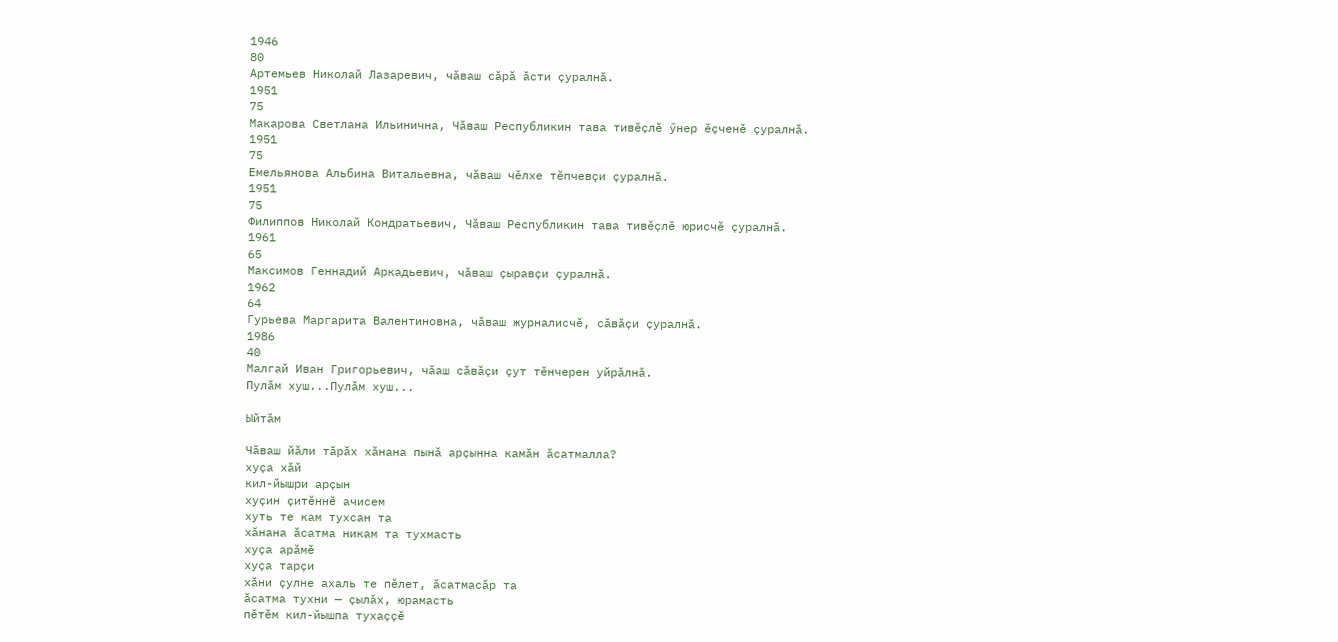1946
80
Артемьев Николай Лазаревич, чӑваш сӑрӑ ӑсти ҫуралнӑ.
1951
75
Макарова Светлана Ильинична, Чӑваш Республикин тава тивӗҫлӗ ӳнер ӗҫченӗ ҫуралнӑ.
1951
75
Емельянова Альбина Витальевна, чӑваш чӗлхе тӗпчевҫи ҫуралнӑ.
1951
75
Филиппов Николай Кондратьевич, Чӑваш Республикин тава тивӗҫлӗ юрисчӗ ҫуралнӑ.
1961
65
Максимов Геннадий Аркадьевич, чӑваш ҫыравҫи ҫуралнӑ.
1962
64
Гурьева Маргарита Валентиновна, чӑваш журналисчӗ, сӑвӑҫи ҫуралнӑ.
1986
40
Малгай Иван Григорьевич, чӑаш сӑвӑҫи ҫут тӗнчерен уйрӑлнӑ.
Пулӑм хуш...Пулӑм хуш...

Ыйтӑм

Чӑваш йӑли тӑрӑх хӑнана пынӑ арҫынна камӑн ӑсатмалла?
хуҫа хӑй
кил-йышри арҫын
хуҫин ҫитӗннӗ ачисем
хуть те кам тухсан та
хӑнана ӑсатма никам та тухмасть
хуҫа арӑмӗ
хуҫа тарҫи
хӑни ҫулне ахаль те пӗлет, ӑсатмасӑр та
ӑсатма тухни — ҫылӑх, юрамасть
пӗтӗм кил-йышпа тухаҫҫӗ